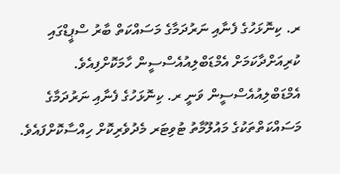ރ. ކިނޮޅަހުގެ ފެނާއި ނަރުދަމާގެ މަސައްކަތް ބާރު ސްޕީޑްގައި ކުރިއަށްދާކަމަށް އެމްޑަބްލިއުއެސްސީން ހާމަކޮށްފިއެވެ.
އެމްޑަބްލިއުއެސްސީން ވަނީ ރ. ކިނޮޅަހުގެ ފެނާއި ނަރުދަމާގެ މަސައްކަތްތަކުގެ މައުލޫމާތު ޓުވިޓަރ މެދުވެރިކޮށް ހިއްސާކޮށްފައެވެ.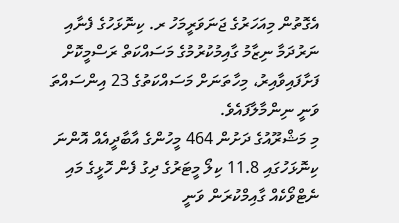އެގޮތުން މިއަހަރުގެ ޖަނަވަރީމަހު ރ. ކިނޮޅަހުގެ ފެނާއި ނަރުދަމާ ނިޒާމު ގާއިމުކުރުމުގެ މަސައްކަތް ރަސްމީކޮށް ފަށާފައިވާއިރު، މިހާތަނަށް މަސައްކަތުގެ 23 އިންސައްތަ ވަނީ ނިންމާލާފައެވެ.
މި މަޝްރޫއުގެ ދަށުން 464 މީހުންގެ އާބާދީއެއް އޮންނަ ކިނޮޅަހުގައި 11.8 ކިލޯ މީޓަރުގެ ދިގު ފެން ހޮޅީގެ މައި ނެޓްވޯކެއް ގާއިމްކުރަން ވަނީ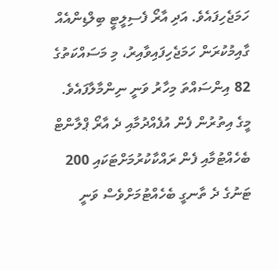ހަމަޖެހިފައެވެ. އަދި އާރޯ ފެސިލީޓީ ބިލްޑިންއެއް ގާއިމުކުރަން ހަމަޖެހިފައިވާއިރު، މި މަސައްކަތުގެ 82 އިންސައްތަ މިހާރު ވަނީ ނިންމާލާފައެވެ.
މީގެ އިތުރުން ފެން އުފެއްދުމާއި ދެ އާރޯ ޕްލާންޓް ބެހެއްޓުމާއި ފެން ރައްކާކުރުމަށްޓަކައި 200 ޓަނުގެ ދެ ތާނގީ ބެހެއްޓުމަށްވެސް ވަނީ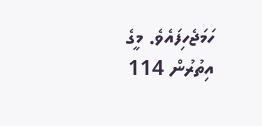ހަމަޖެހިފައެވެ. މީގެ އިތުރުން 114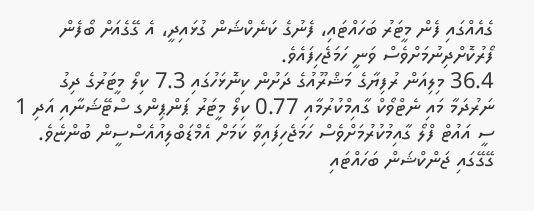ގެއެއްގައި ފެން މީޓަރު ބަހައްޓައި، ފެނުގެ ކަނެކްޝަން ގުޅައިދީ، އެ ގޭގެއަށް ބޯފެން ފޯރުކޮށްދިނުމަށްވެސް ވަނީ ހަމަޖެހިފައެވެ.
36.4 މިލިއަން ރުފިޔާގެ މަޝްރޫއުގެ ދަށުން ކިނޮޅަހުގައި 7.3 ކިލޯ މީޓަރުގެ ދިގު ނަރުދަމާ މައި ނެޓްވޯކް ގާއިމްކުރުމާއި 0.77 ކިލޯ މީޓަރު ޕަންޕިންގ ސްޓޭޝަނާއި އަދި 1 ސީ އައުޓް ފްލޯ ގާއިމުކުރުމަށްވެސް ހަމަޖެހިފައިވާ ކަމަށް އެމްޑަބްލިއުއެސްސީން ބުންޏެވެ. ގޭގޭގައި ޖަންކްޝަން ބަހައްޓައި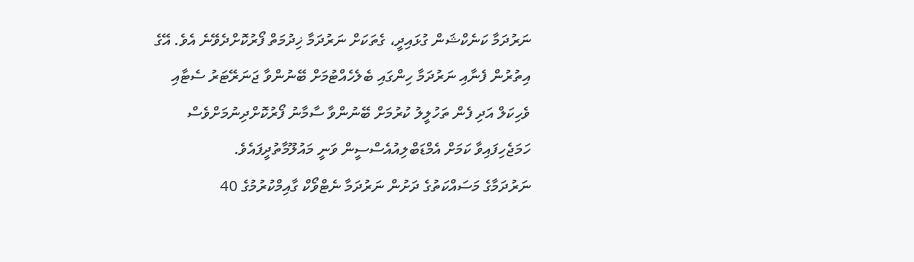ނަރުދަމާ ކަނެކްޝަން ގުޅައިދީ، ގެތަކަށް ނަރުދަމާ ޚިދުމަތް ފޯރުކޮށްދެވޭނެ އެވެ. އޭގެ އިތުރުން ފެނާއި ނަރުދަމާ ހިންގައި ބެލެހެއްޓުމަށް ބޭނުންވާ ޖަނަރޭޓަރު ސެޓާއި ވެހިކަލް އަދި ފެން ތަހުލީލު ކުރުމަށް ބޭނުންވާ ސާމާނު ފޯރުކޮށްދިނުމަށްވެސް ހަމަޖެހިފައިވާ ކަމަށް އެމްޑަބްލިއުއެސްސީން ވަނީ މައުލޫމާތުދީފައެވެ.
ނަރުދަމާގެ މަސައްކަތުގެ ދަށުން ނަރުދަމާ ނެޓްވޯކް ގާއިމްކުރުމުގެ 40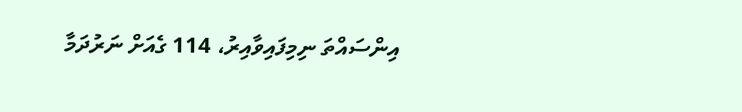އިންސައްތަ ނިމިފައިވާއިރު، 114 ގެއަށް ނަރުދަމާ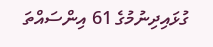ގުޅައިދިނުމުގެ 61 އިންސައްތަ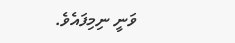ވަނީ ނިމިފައެވެ.